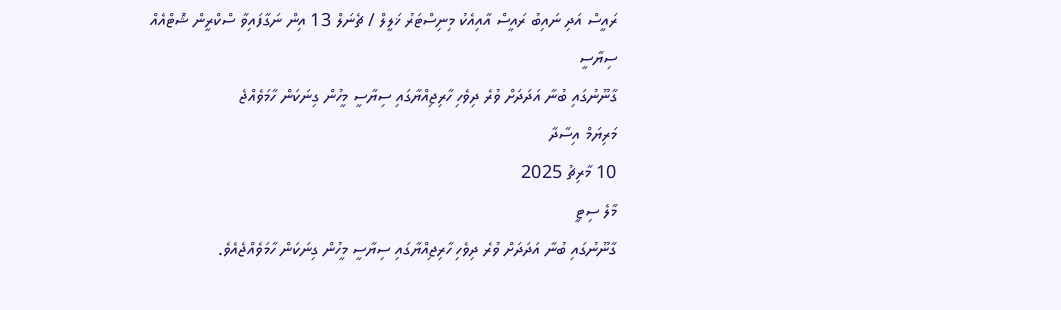ރައީސް އަދި ނައިބު ރައީސް އާއިއެކު މިނިސްޓަރު ޚަލީލް / ޗެނަލް 13 އިން ނަގާފައިވާ ސްކްރީން ޝޮޓްއެއް
ސިޔާސީ
ގާނޫނުގައި ބުނާ އަދަދަށް ވުރެ ދިވެހި ހާރިޖިއްޔާގައި ސިޔާސީ މީހުން ގިނަކަން ހާމަވެއްޖެ
މަރިޔަމް އިސާދާ
10 މާރިޗު 2025
މާލެ ސިޓީ
ގާނޫނުގައި ބުނާ އަދަދަށް ވުރެ ދިވެހި ހާރިޖިއްޔާގައި ސިޔާސީ މީހުން ގިނަކަން ހާމަވެއްޖެއެވެ.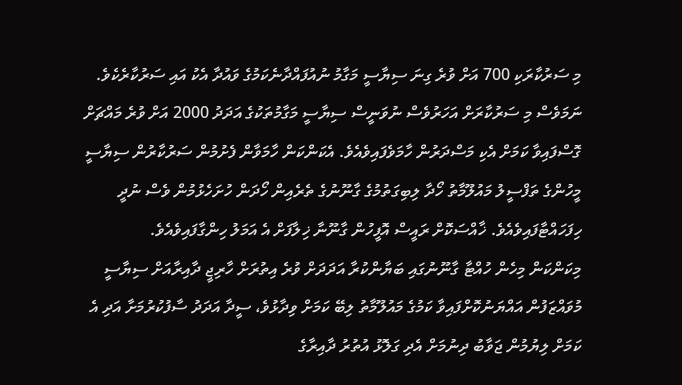މި ސަރުކާރަކި 700 އަށް ވުރެ ގިނަ ސިޔާސީ މަގާމު ނުއުފައްދާނެކަމުގެ ވައުދާ އެކު އައި ސަރުކާރެކެވެ. ނަމަވެސް މި ސަރުކާރަށް އަހަރުވެސް ނުވަނީސް ސިޔާސީ މަގާމުތަކުގެ އަދަދު 2000 އަށް ވުރެ މައްޗަށް ގޮސްފައިވާ ކަމަށް އެކި މަސްދަރުން ހާމަވެފައިވެއެވެ. އެކަންކަން ހާމަވާން ފެށުމުން ސަރުކާރުން ސިޔާސީ މީހުންގެ ތަފްސީލު މައުލޫމާތު ހޯދާ ލިބިގަތުމުގެ ގާނޫނުގެ ތެރެއިން ހޯދަން ހުށަހެޅުމުން ވެސް ނުދީ ހިފަހައްޓާފައިވެއެވެ. ޚާއްސަކޮށް ރައީސް އޮފީހުން ގާނޫނާ ޚިލާފަށް އެ އަމަލު ހިންގާފައިވެއެވެ.
މިކަންކަން މިހެން ހުއްޓާ ގާނޫނުގައި ބަޔާންކުރާ އަދަދަށް ވުރެ އިތުރަށް ހާރިޖީ ދާއިރާއަށް ސިޔާސީ މުވައްޒަފުން އައްޔަނުކޮށްފައިވާ ކަމުގެ މައުލޫމާތު ލިބޭ ކަމަށް ވިދާޅުވެ، ސީދާ އަދަދު ސާފުކުރުމަށާ އަދި އެ ކަމަށް ލިޔުމުން ޖަވާބު ދިނުމަށް އެދި ގަލޮޅު އުތުރު ދާއިރާގެ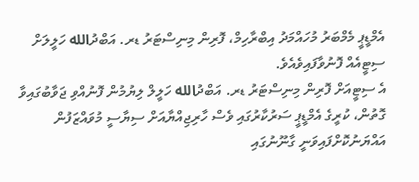އެމްޑީޕީ މެމްބަރު މުހައްމަދު އިބްރާހިމް، ފޮރިން މިނިސްޓަރު ޑރ. އަބްދުالله ހަލީލަށް ސިޓީއެއް ފޮނުވާފައިވެއެވެ.
އެ ސިޓީއަށް ފޮރިން މިނިސްޓަރު ޑރ. އަބްދުالله ހަލީލް ލިޔުމުން ފޮނުއްވި ޖަވާބުގައިވާ ގޮތުން، ކުރީގެ އެމްޑީޕީ ސަރުކާރުގައި ވެސް ހާރިޖިއްޔާއަށް ސިޔާސީ މުވައްޒަފުން އައްޔަނުކޮށްފައިވަނީ ގާނޫނުގައި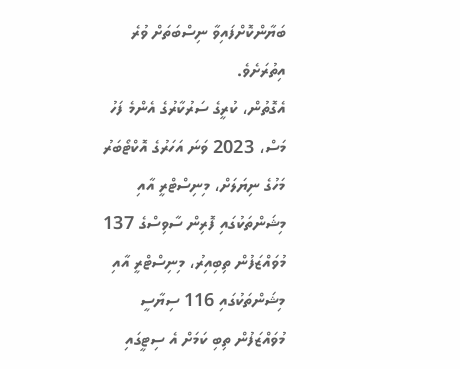ބަޔާންކޮށްފައިވާ ނިސްބަތަށް ވުރެ އިތުރަށެވެ.
އެގޮތުން، ކުރީގެ ސަރުކާރުގެ އެންމެ ފަހު މަސް، 2023 ވަނަ އަހަރުގެ އޮކްޓޯބަރު މަހުގެ ނިޔަލަށް، މިނިސްޓްރީ އާއި މިޝަންތަކުގައި ފޮރިން ސާވިސްގެ 137 މުވައްޒަފުން ތިބިއިރު، މިނިސްޓްރީ އާއި މިޝަންތަކުގައި 116 ސިޔާސީ މުވައްޒަފުން ތިބި ކަމަށް އެ ސިޓީގައި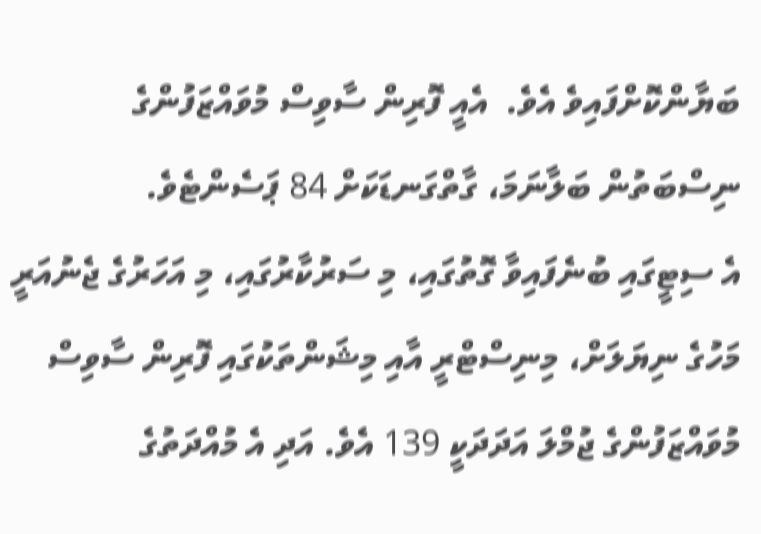ބަޔާންކޮށްފައިވެ އެވެ.  އެއީ ފޮރިން ސާވިސް މުވައްޒަފުންގެ ނިސްބަތުން ބަލާނަމަ، ގާތްގަނޑަކަށް 84 ޕަސެންޓެވެ.
އެ ސިޓީގައި ބުނެފައިވާ ގޮތުގައި، މި ސަރުކާރުގައި، މި އަހަރުގެ ޖެނުއަރީ މަހުގެ ނިޔަލަށް، މިނިސްޓްރީ އާއި މިޝަންތަކުގައި ފޮރިން ސާވިސް މުވައްޒަފުންގެ ޖުމްލަ އަދަދަކީ 139 އެވެ. އަދި އެ މުއްދަތުގެ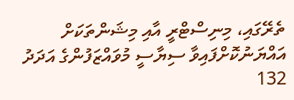ތެރޭގައި، މިނިސްޓްރީ އާއި މިޝަންތަކަށް އައްޔަނުކޮށްފައިވާ ސިޔާސީ މުވައްޒަފުންގެ އަދަދު 132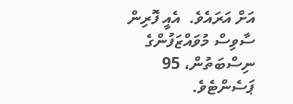އަށް އަރައެވެ.  އެއީ ފޮރިން ސާވިސް މުވައްޒަފުންގެ ނިސްބަތުން، 95 ޕަސެންޓެވެ.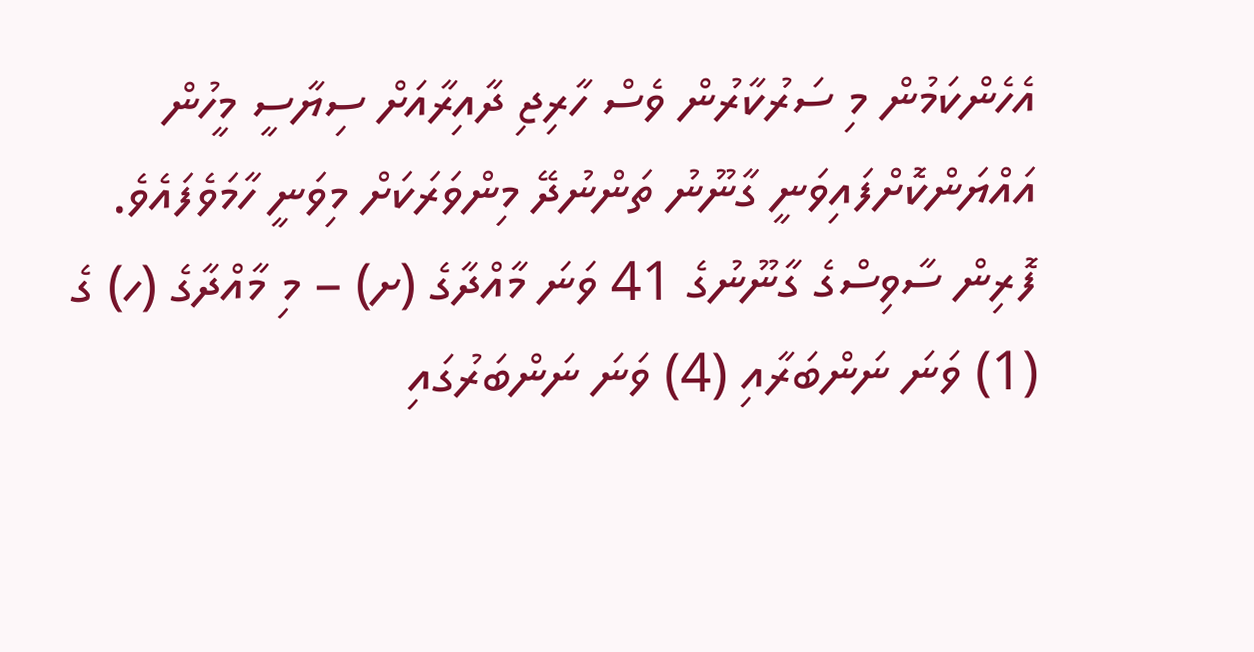އެހެންކަމުން މި ސަރުކާރުން ވެސް ހާރިޖި ދާއިރާއަށް ސިޔާސީ މީހުން އައްޔަންކޮށްފައިވަނީ ގާނޫނު ތަންނުދޭ މިންވަރަކަށް މިވަނީ ހާމަވެފައެވެ.
ފޮރިން ސާވިސްގެ ގާނޫނުގެ 41 ވަނަ މާއްދާގެ (ށ) – މި މާއްދާގެ (ހ) ގެ (1) ވަނަ ނަންބަރާއި (4) ވަނަ ނަންބަރުގައި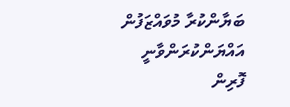ބަޔާންކުރާ މުވައްޒަފުން އައްޔަންކުރަންވާނީ ފޮރިން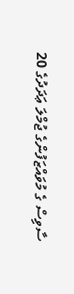ސާވިސް ގެ މުވައްޒަފުންގެ ޖުމްލަ ޢަދަދުގެ 20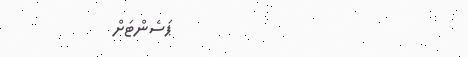ޕަސެންޓަށް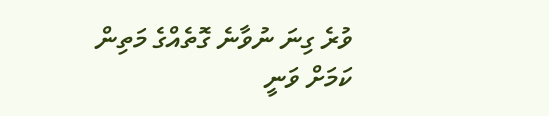ވުރެ ގިނަ ނުވާނެ ގޮތެއްގެ މަތިން ކަމަށް ވަނީ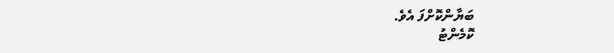ބަޔާންކޮށްފަ އެވެ.
ކޮމެންޓު